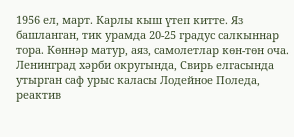1956 ел, март. Карлы кыш үтеп китте. Яз башланган, тик урамда 20-25 градус салкыннар тора. Көннәр матур, аяз, самолетлар көн-төн оча. Ленинград хәрби округында, Свирь елгасында утырган саф урыс каласы Лодейное Поледа, реактив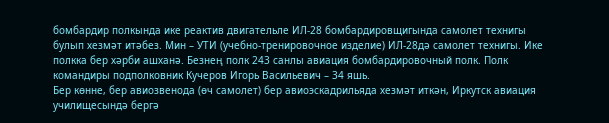бомбардир полкында ике реактив двигательле ИЛ-28 бомбардировщигында самолет технигы булып хезмәт итәбез. Мин – УТИ (учебно-тренировочное изделие) ИЛ-28дә самолет технигы. Ике полкка бер хәрби ашханә. Безнең полк 243 санлы авиация бомбардировочный полк. Полк командиры подполковник Кучеров Игорь Васильевич – 34 яшь.
Бер көнне, бер авиозвенода (өч самолет) бер авиоэскадрильяда хезмәт иткән, Иркутск авиация училищесындә бергә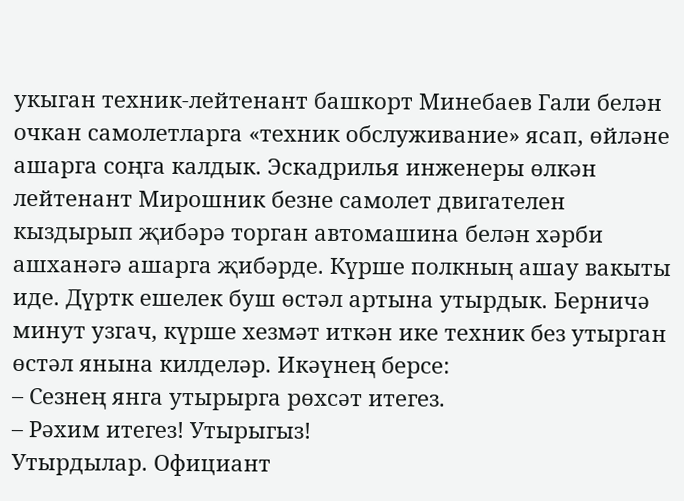укыган техник-лейтенант башкорт Минебаев Гали белән очкан самолетларга «техник обслуживание» ясап, өйләне ашарга соңга калдык. Эскадрилья инженеры өлкән лейтенант Мирошник безне самолет двигателен кыздырып җибәрә торган автомашина белән хәрби ашханәгә ашарга җибәрде. Күрше полкның ашау вакыты иде. Дүртк ешелек буш өстәл артына утырдык. Берничә минут узгач, күрше хезмәт иткән ике техник без утырган өстәл янына килделәр. Икәүнең берсе:
– Сезнең янга утырырга рөхсәт итегез.
– Рәхим итегез! Утырыгыз!
Утырдылар. Официант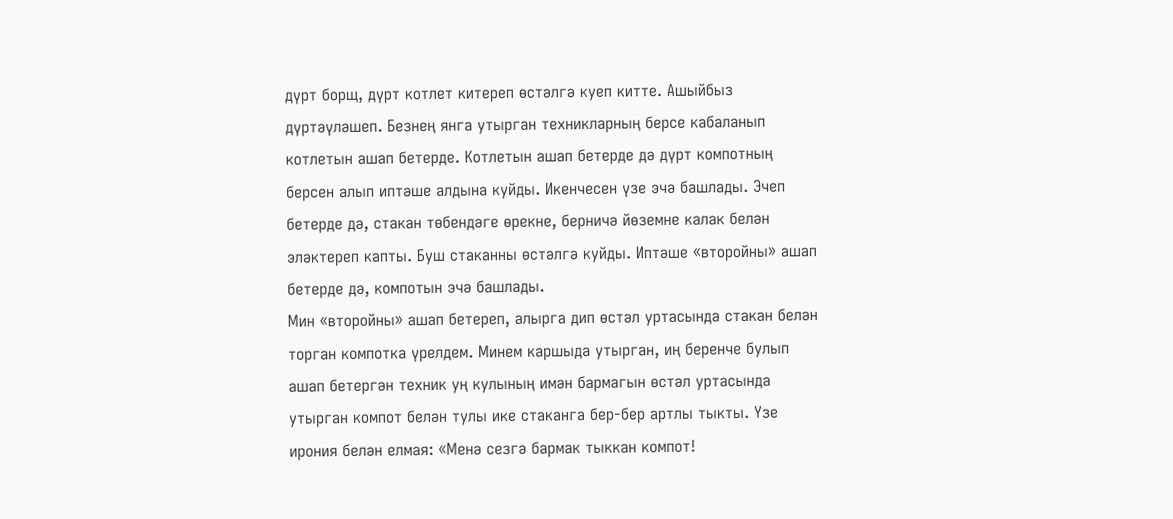дүрт борщ, дүрт котлет китереп өстәлгә куеп китте. Ашыйбыз дүртәүләшеп. Безнең янга утырган техникларның берсе кабаланып котлетын ашап бетерде. Котлетын ашап бетерде дә дүрт компотның берсен алып иптәше алдына куйды. Икенчесен үзе эчә башлады. Эчеп бетерде дә, стакан төбендәге өрекне, берничә йөземне калак белән эләктереп капты. Буш стаканны өстәлгә куйды. Иптәше «второйны» ашап бетерде дә, компотын эчә башлады.
Мин «второйны» ашап бетереп, алырга дип өстәл уртасында стакан белән торган компотка үрелдем. Минем каршыда утырган, иң беренче булып ашап бетергән техник уң кулының имән бармагын өстәл уртасында утырган компот белән тулы ике стаканга бер-бер артлы тыкты. Үзе ирония белән елмая: «Менә сезгә бармак тыккан компот!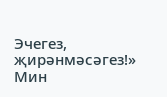Эчегез, җирәнмәсәгез!»
Мин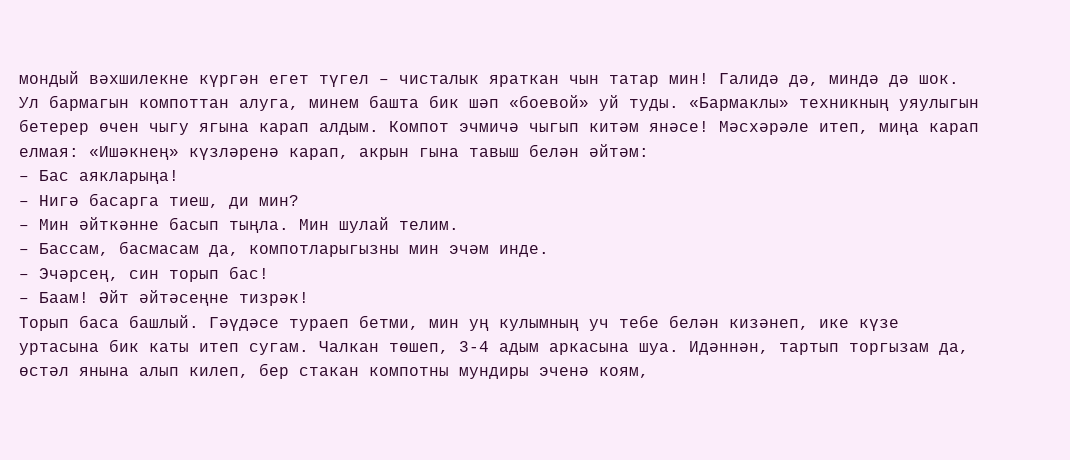мондый вәхшилекне күргән егет түгел – чисталык яраткан чын татар мин! Галидә дә, миндә дә шок. Ул бармагын компоттан алуга, минем башта бик шәп «боевой» уй туды. «Бармаклы» техникның уяулыгын бетерер өчен чыгу ягына карап алдым. Компот эчмичә чыгып китәм янәсе! Мәсхәрәле итеп, миңа карап елмая: «Ишәкнең» күзләренә карап, акрын гына тавыш белән әйтәм:
– Бас аякларыңа!
– Нигә басарга тиеш, ди мин?
– Мин әйткәнне басып тыңла. Мин шулай телим.
– Бассам, басмасам да, компотларыгызны мин эчәм инде.
– Эчәрсең, син торып бас!
– Баам! Әйт әйтәсеңне тизрәк!
Торып баса башлый. Гәүдәсе тураеп бетми, мин уң кулымның уч тебе белән кизәнеп, ике күзе уртасына бик каты итеп сугам. Чалкан төшеп, 3-4 адым аркасына шуа. Идәннән, тартып торгызам да, өстәл янына алып килеп, бер стакан компотны мундиры эченә коям,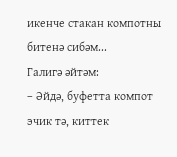икенче стакан компотны битенә сибәм...
Галигә әйтәм:
– Әйдә, буфетта компот эчик тә, киттек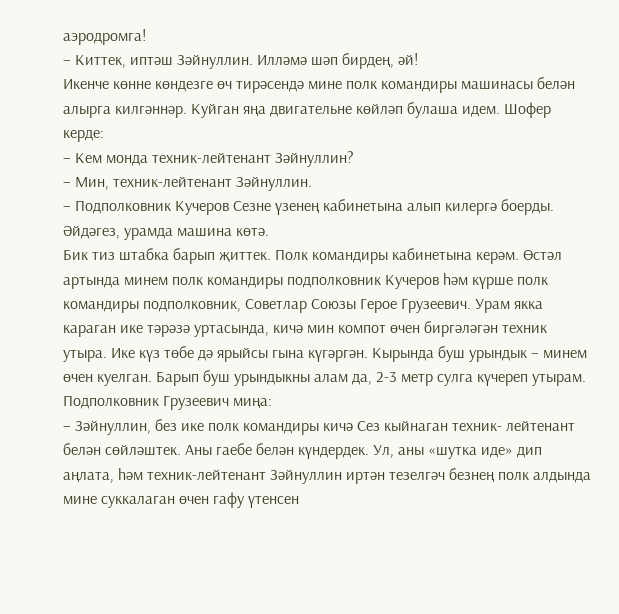аэродромга!
– Киттек, иптәш Зәйнуллин. Илләмә шәп бирдең, әй!
Икенче көнне көндезге өч тирәсендә мине полк командиры машинасы белән алырга килгәннәр. Куйган яңа двигательне көйләп булаша идем. Шофер керде:
– Кем монда техник-лейтенант Зәйнуллин?
– Мин, техник-лейтенант Зәйнуллин.
– Подполковник Кучеров Сезне үзенең кабинетына алып килергә боерды. Әйдәгез, урамда машина көтә.
Бик тиз штабка барып җиттек. Полк командиры кабинетына керәм. Өстәл артында минем полк командиры подполковник Кучеров һәм күрше полк командиры подполковник, Советлар Союзы Герое Грузеевич. Урам якка караган ике тәрәзә уртасында, кичә мин компот өчен биргәләгән техник утыра. Ике күз төбе дә ярыйсы гына күгәргән. Кырында буш урындык – минем өчен куелган. Барып буш урындыкны алам да, 2-3 метр сулга күчереп утырам.
Подполковник Грузеевич миңа:
– Зәйнуллин, без ике полк командиры кичә Сез кыйнаган техник- лейтенант белән сөйләштек. Аны гаебе белән күндердек. Ул, аны «шутка иде» дип аңлата, һәм техник-лейтенант Зәйнуллин иртән тезелгәч безнең полк алдында мине суккалаган өчен гафу үтенсен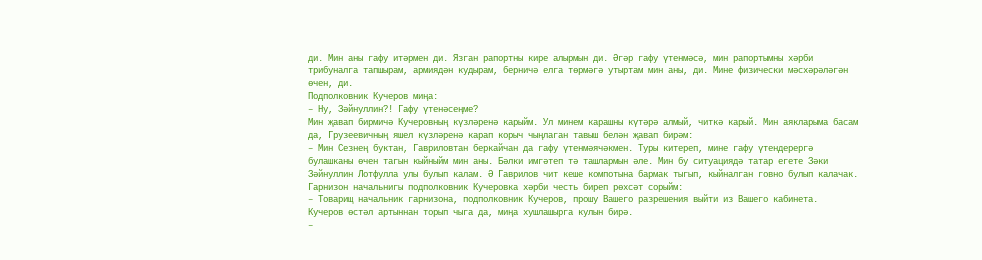ди. Мин аны гафу итәрмен ди. Язган рапортны кире алырмын ди. Әгәр гафу үтенмәсә, мин рапортымны хәрби трибуналга тапшырам, армиядән кудырам, берничә елга төрмәгә утыртам мин аны, ди. Мине физически мәсхәрәләгән өчен, ди.
Подполковник Кучеров миңа:
– Ну, Зәйнуллин?! Гафу үтенәсеңме?
Мин җавап бирмичә Кучеровның күзләренә карыйм. Ул минем карашны күтәрә алмый, читкә карый. Мин аякларыма басам да, Грузеевичның яшел күзләренә карап корыч чыңлаган тавыш белән җавап бирәм:
– Мин Сезнең буктан, Гавриловтан беркайчан да гафу үтенмәячәкмен. Туры китереп, мине гафу үтендерергә булашканы өчен тагын кыйныйм мин аны. Бәлки имгәтеп тә ташлармын әле. Мин бу ситуациядә татар егете Зәки Зәйнуллин Лотфулла улы булып калам. Ә Гаврилов чит кеше компотына бармак тыгып, кыйналган говно булып калачак.
Гарнизон начальнигы подполковник Кучеровка хәрби честь биреп рөхсәт сорыйм:
– Товарищ начальник гарнизона, подполковник Кучеров, прошу Вашего разрешения выйти из Вашего кабинета.
Кучеров өстәл артыннан торып чыга да, миңа хушлашырга кулын бирә.
–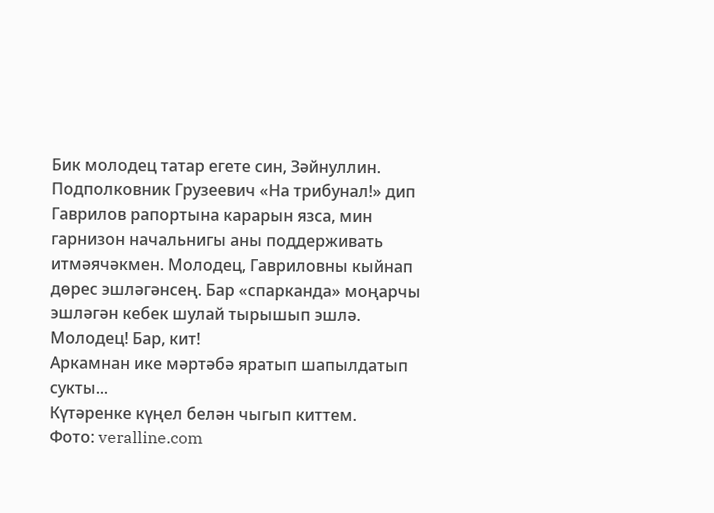Бик молодец татар егете син, Зәйнуллин. Подполковник Грузеевич «На трибунал!» дип Гаврилов рапортына карарын язса, мин гарнизон начальнигы аны поддерживать итмәячәкмен. Молодец, Гавриловны кыйнап дөрес эшләгәнсең. Бар «спарканда» моңарчы эшләгән кебек шулай тырышып эшлә. Молодец! Бар, кит!
Аркамнан ике мәртәбә яратып шапылдатып сукты...
Күтәренке күңел белән чыгып киттем.
Фото: veralline.com